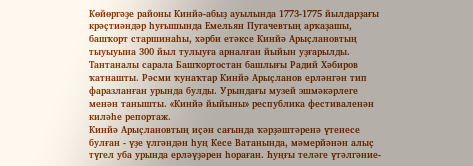Көйөргәҙе районы Кинйә-абыҙ ауылында 1773-1775 йылдарҙағы крәҫтиәндәр һуғышында Емельян Пугачевтың арҡаҙашы, башҡорт старшинаһы, хәрби етәксе Кинйә Арыҫлановтың тыуыуына 300 йыл тулыуға арналған йыйын уҙғарылды. Тантаналы сарала Башҡортостан башлығы Радий Хәбиров ҡатнашты. Рәсми ҡунаҡтар Кинйә Арыҫланов ерләнгән тип фаразланған урында булды. Урындағы музей эшмәкәрлеге менән танышты. «Кинйә йыйыны» республика фестиваленән киләһе репортаж.
Кинйә Арыҫлановтың иҫән сағында ҡәрҙәштәренә үтенесе булған - үҙе үлгәндән һуң Кесе Ватанында, мәмерйәнән алыҫ түгел уба урында ерләүҙәрен һораған. Һуңғы теләге үтәлгәние-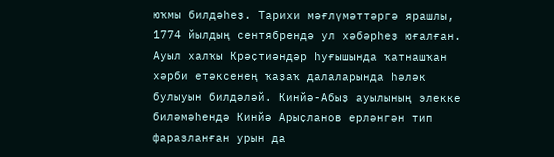юҡмы билдәһеҙ. Тарихи мәғлүмәттәргә ярашлы, 1774 йылдың сентябрендә ул хәбәрһеҙ юғалған. Ауыл халҡы Крәҫтиәндәр һуғышында ҡатнашҡан хәрби етәксенең ҡаҙаҡ далаларында һәләк булыуын билдәләй. Кинйә-Абыҙ ауылының элекке биләмәһендә Кинйә Арыҫланов ерләнгән тип фаразланған урын да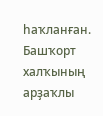һаҡланған.
Башҡорт халҡының арҙаҡлы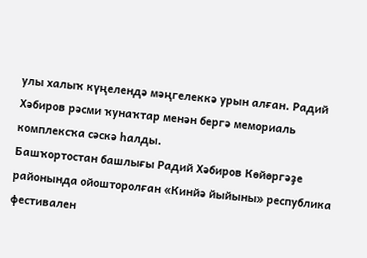улы халыҡ күңелендә мәңгелеккә урын алған. Радий Хәбиров рәсми ҡунаҡтар менән бергә мемориаль комплексҡа сәскә һалды.
Башҡортостан башлығы Радий Хәбиров Көйөргәҙе районында ойошторолған «Кинйә йыйыны» республика фестивален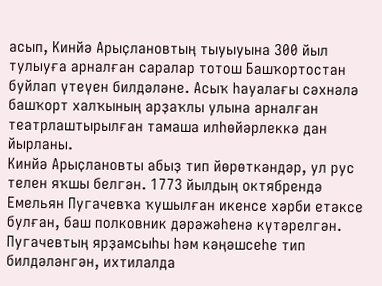асып, Кинйә Арыҫлановтың тыуыуына 300 йыл тулыуға арналған саралар тотош Башҡортостан буйлап үтеүен билдәләне. Асыҡ һауалағы сәхнәлә башҡорт халҡының арҙаҡлы улына арналған театрлаштырылған тамаша илһөйәрлеккә дан йырланы.
Кинйә Арыҫлановты абыҙ тип йөрөткәндәр, ул рус телен яҡшы белгән. 1773 йылдың октябрендә Емельян Пугачевҡа ҡушылған икенсе хәрби етәксе булған, баш полковник дәрәжәһенә күтәрелгән. Пугачевтың ярҙамсыһы һәм кәңәшсеһе тип билдәләнгән, ихтилалда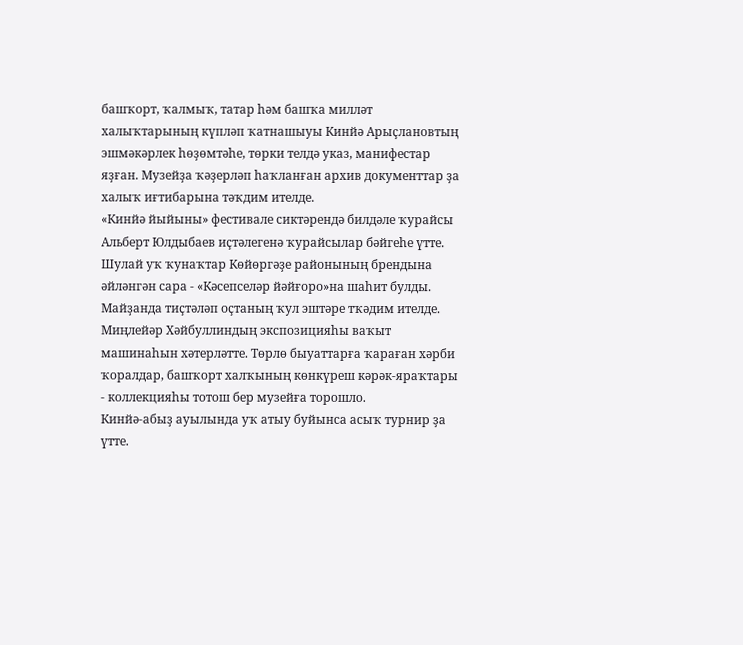башҡорт, ҡалмыҡ, татар һәм башҡа милләт халыҡтарының күпләп ҡатнашыуы Кинйә Арыҫлановтың эшмәкәрлек һөҙөмтәһе, төрки телдә указ, манифестар яҙған. Музейҙа ҡәҙерләп һаҡланған архив документтар ҙа халыҡ иғтибарына тәҡдим ителде.
«Кинйә йыйыны» фестивале сиктәрендә билдәле ҡурайсы Альберт Юлдыбаев иҫтәлегенә ҡурайсылар бәйгеһе үтте. Шулай уҡ ҡунаҡтар Көйөргәҙе районының брендына әйләнгән сара - «Кәсепселәр йәйғоро»на шаһит булды. Майҙанда тиҫтәләп оҫтаның ҡул эштәре тҡәдим ителде.
Миңлейәр Хәйбуллиндың экспозицияһы ваҡыт машинаһын хәтерләтте. Төрлө быуаттарға ҡараған хәрби ҡоралдар, башҡорт халҡының көнкүреш кәрәк-яраҡтары - коллекцияһы тотош бер музейға торошло.
Кинйә-абыҙ ауылында уҡ атыу буйынса асыҡ турнир ҙа үтте.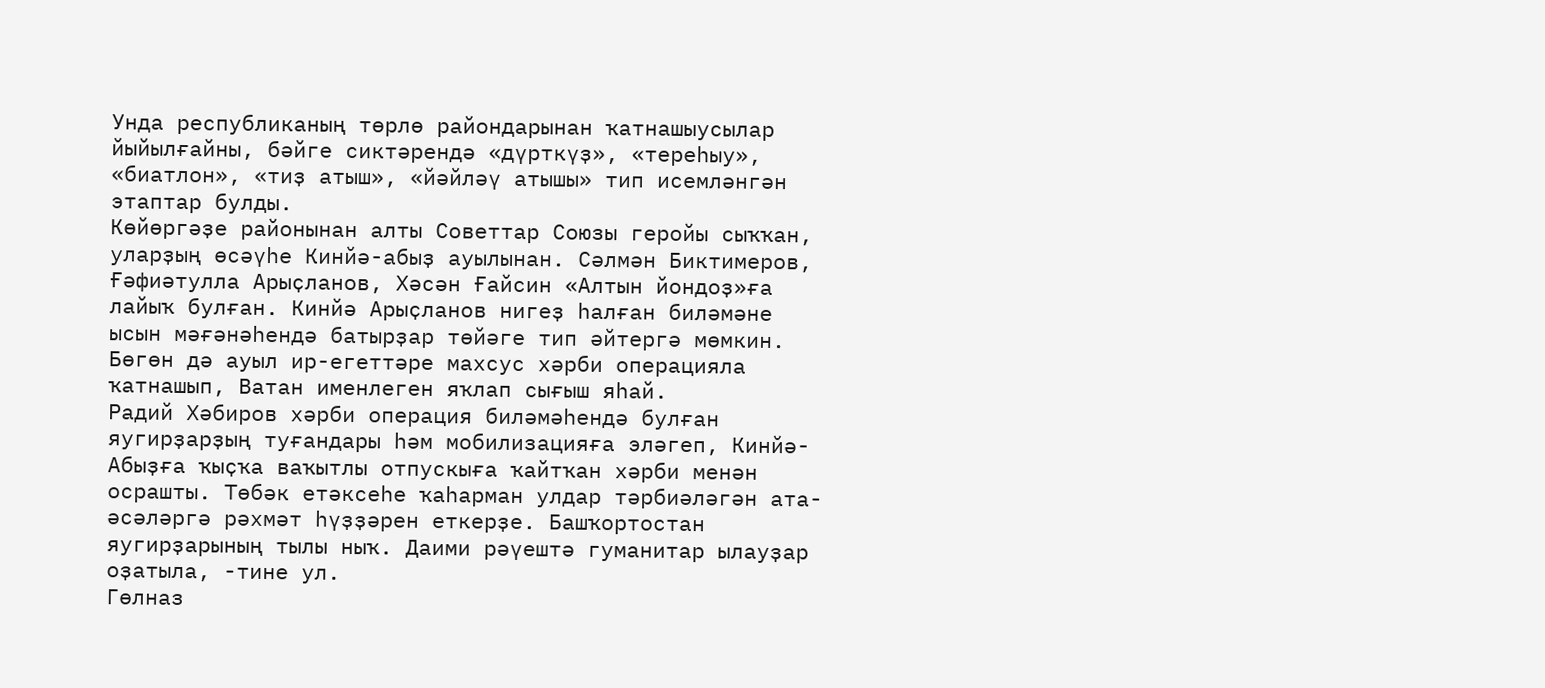Унда республиканың төрлө райондарынан ҡатнашыусылар йыйылғайны, бәйге сиктәрендә «дүрткүҙ», «тереһыу», «биатлон», «тиҙ атыш», «йәйләү атышы» тип исемләнгән этаптар булды.
Көйөргәҙе районынан алты Советтар Союзы геройы сыҡҡан, уларҙың өсәүһе Кинйә-абыҙ ауылынан. Сәлмән Биктимеров, Ғәфиәтулла Арыҫланов, Хәсән Ғайсин «Алтын йондоҙ»ға лайыҡ булған. Кинйә Арыҫланов нигеҙ һалған биләмәне ысын мәғәнәһендә батырҙар төйәге тип әйтергә мөмкин. Бөгөн дә ауыл ир-егеттәре махсус хәрби операцияла ҡатнашып, Ватан именлеген яҡлап сығыш яһай.
Радий Хәбиров хәрби операция биләмәһендә булған яугирҙарҙың туғандары һәм мобилизацияға эләгеп, Кинйә-Абыҙға ҡыҫҡа ваҡытлы отпускыға ҡайтҡан хәрби менән осрашты. Төбәк етәксеһе ҡаһарман улдар тәрбиәләгән ата-әсәләргә рәхмәт һүҙҙәрен еткерҙе. Башҡортостан яугирҙарының тылы ныҡ. Даими рәүештә гуманитар ылауҙар оҙатыла, -тине ул.
Гөлназ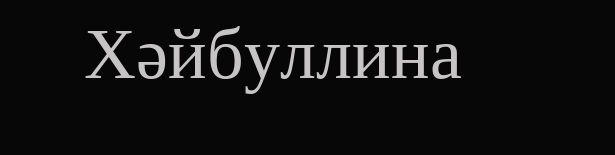Хәйбуллина